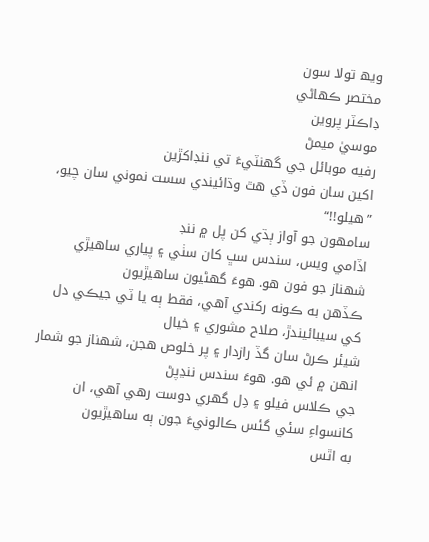ويھ تولا سون
مختصر ڪھاڻي
ڊاڪٽر پروين
موسيٰ ميمڻ
رفيه موبائل جي گهنٽيءَ تي ننڊاکڙين
اکين سان فون ڏي هٿ وڌائيندي سست نموني سان چيو، ”هيلو!!“
سامهون جو آواز ٻڌي کن پل ۾ ننڊ
اڏامي ويس، سندس سڀ کان سٺي ۽ پياري ساهيڙي شهناز جو فون هو. هوءَ گهڻيون ساهيڙيون
ڪڏهن به ڪونه رکندي آهي، فقط ٻه يا ٽي جيڪي دل کي سيبائيندڙ، صلاح مشوري ۽ خيال
شيئر ڪرڻ سان گڏ رازدار ۽ پر خلوص هجن، شهناز جو شمار انهن ۾ ئي هو. هوءَ سندس ننڍپڻ
جي ڪلاس فيلو ۽ دِل گهري دوست رهي آهي، ان کانسواءِ سئي گئس ڪالونيءَ جون ٻه ساهيڙيون
به اٿس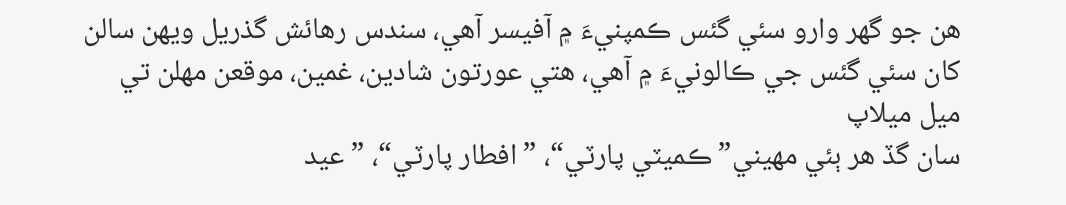هن جو گهر وارو سئي گئس ڪمپنيءَ ۾ آفيسر آهي، سندس رهائش گذريل ويهن سالن
کان سئي گئس جي ڪالونيءَ ۾ آهي، هتي عورتون شادين، غمين، موقعن مهلن تي ميل ميلاپ
سان گڏ هر ٻئي مهيني”ڪميٽي پارٽي“، ”افطار پارٽي“، ”عيد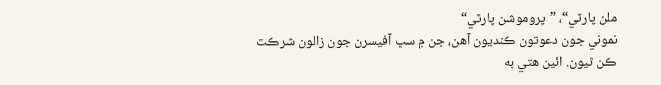ملن پارٽي“، ”پروموشن پارٽي“
نموني جون دعوتون ڪنديون آهن، جن ۾ سڀ آفيسرن جون زالون شرڪت ڪن ٿيون. ائين هتي به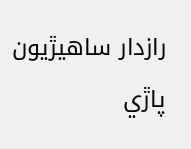رازدار ساهيڙيون پاڙي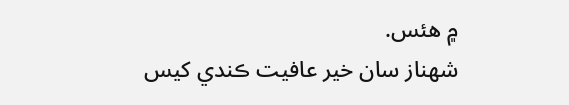۾ هئس.
شهناز سان خير عافيت ڪندي کيس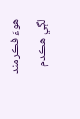هوءَ فڪرمند لڳي هڪدم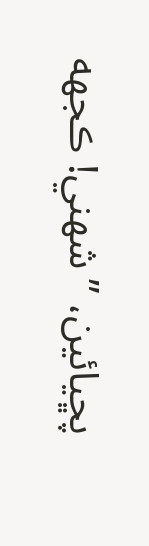پڇيائين، ”شهني! ڪجهه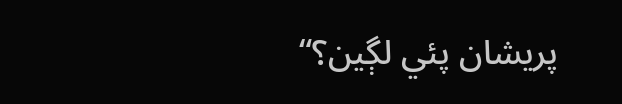پريشان پئي لڳين؟“